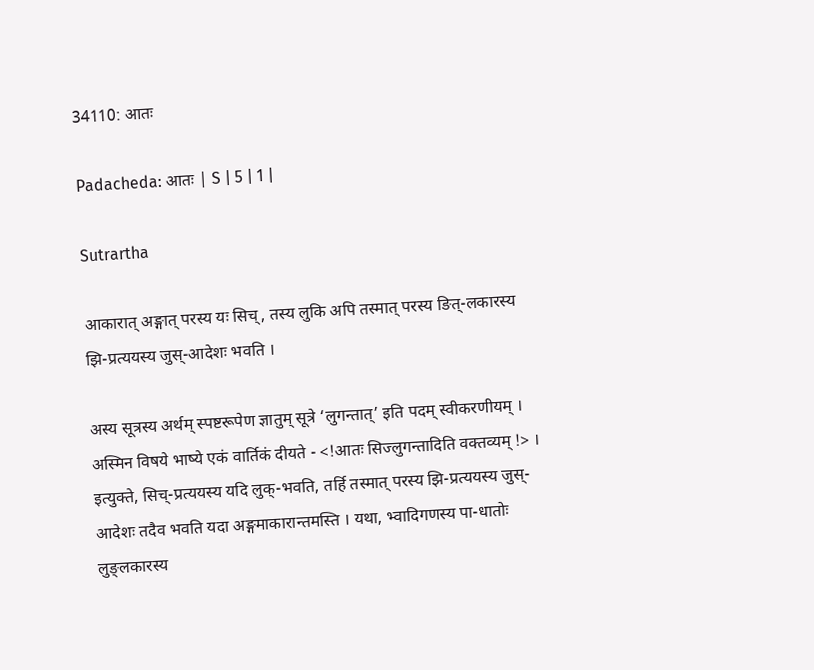34110: आतः

Padacheda: आतः | S | 5 | 1 |

Sutrartha

आकारात् अङ्गात् परस्य यः सिच्, तस्य लुकि अपि तस्मात् परस्य ङित्-लकारस्य झि-प्रत्ययस्य जुस्-आदेशः भवति ।

अस्य सूत्रस्य अर्थम् स्पष्टरूपेण ज्ञातुम् सूत्रे ‘लुगन्तात्’ इति पदम् स्वीकरणीयम् । अस्मिन विषये भाष्ये एकं वार्तिकं दीयते - <!आतः सिज्लुगन्तादिति वक्तव्यम् !> । इत्युक्ते, सिच्-प्रत्ययस्य यदि लुक्-भवति, तर्हि तस्मात् परस्य झि-प्रत्ययस्य जुस्-आदेशः तदैव भवति यदा अङ्गमाकारान्तमस्ति । यथा, भ्वादिगणस्य पा-धातोः लुङ्लकारस्य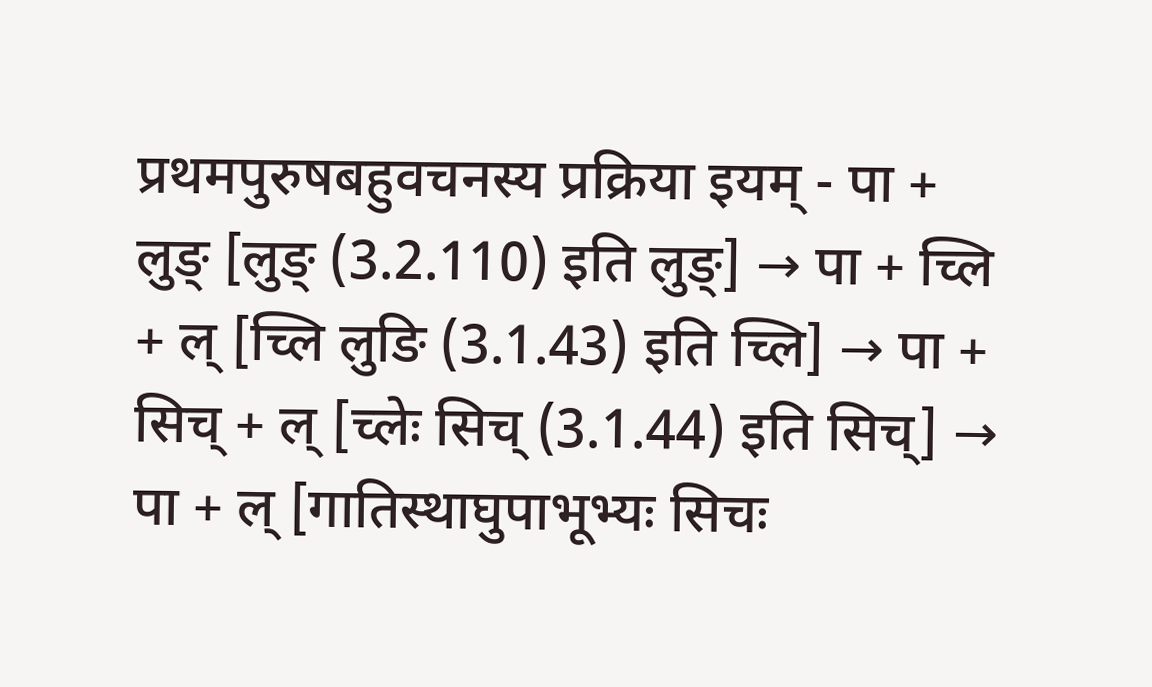प्रथमपुरुषबहुवचनस्य प्रक्रिया इयम् - पा + लुङ् [लुङ् (3.2.110) इति लुङ्] → पा + च्लि + ल् [च्लि लुङि (3.1.43) इति च्लि] → पा + सिच् + ल् [च्लेः सिच् (3.1.44) इति सिच्] → पा + ल् [गातिस्थाघुपाभूभ्यः सिचः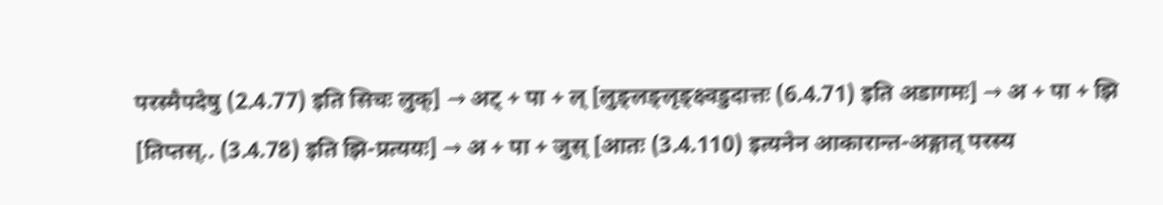परस्मैपदेषु (2.4.77) इति सिचः लुक्] → अट् + पा + ल् [लुङ्लङ्लृङ्क्ष्वडुदात्तः (6.4.71) इति अडागमः] → अ + पा + झि [तिप्तस्.. (3.4.78) इति झि-प्रत्ययः] → अ + पा + जुस् [आतः (3.4.110) इत्यनेन आकारान्त-अङ्गात् परस्य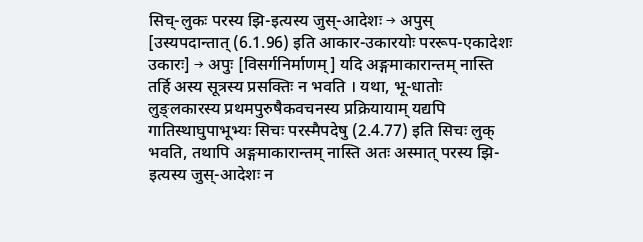सिच्-लुकः परस्य झि-इत्यस्य जुस्-आदेशः → अपुस् [उस्यपदान्तात् (6.1.96) इति आकार-उकारयोः पररूप-एकादेशः उकारः] → अपुः [विसर्गनिर्माणम्] यदि अङ्गमाकारान्तम् नास्ति तर्हि अस्य सूत्रस्य प्रसक्तिः न भवति । यथा, भू-धातोः लुङ्लकारस्य प्रथमपुरुषैकवचनस्य प्रक्रियायाम् यद्यपि गातिस्थाघुपाभूभ्यः सिचः परस्मैपदेषु (2.4.77) इति सिचः लुक् भवति, तथापि अङ्गमाकारान्तम् नास्ति अतः अस्मात् परस्य झि-इत्यस्य जुस्-आदेशः न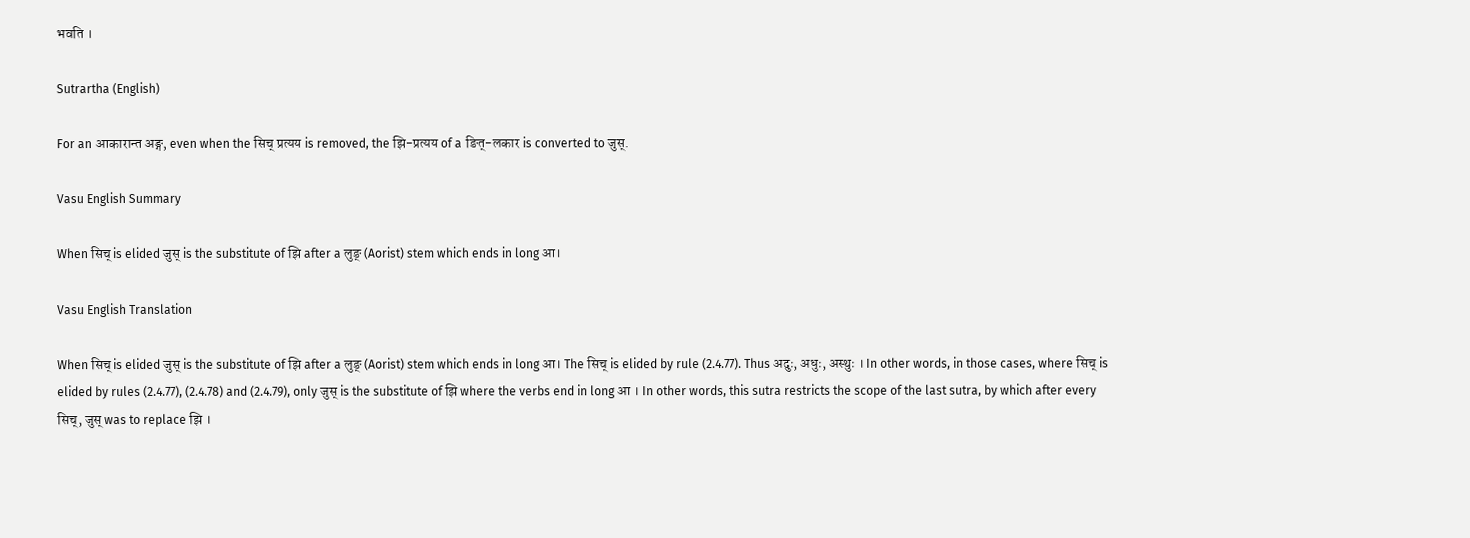भवति ।

Sutrartha (English)

For an आकारान्त अङ्ग, even when the सिच् प्रत्यय is removed, the झि-प्रत्यय of a ङित्-लकार is converted to जुस्.

Vasu English Summary

When सिच् is elided जुस् is the substitute of झि after a लुङ् (Aorist) stem which ends in long आ।

Vasu English Translation

When सिच् is elided जुस् is the substitute of झि after a लुङ् (Aorist) stem which ends in long आ। The सिच् is elided by rule (2.4.77). Thus अदुः, अधुः, अस्थुः । In other words, in those cases, where सिच् is elided by rules (2.4.77), (2.4.78) and (2.4.79), only जुस् is the substitute of झि where the verbs end in long आ । In other words, this sutra restricts the scope of the last sutra, by which after every सिच्, जुस् was to replace झि ।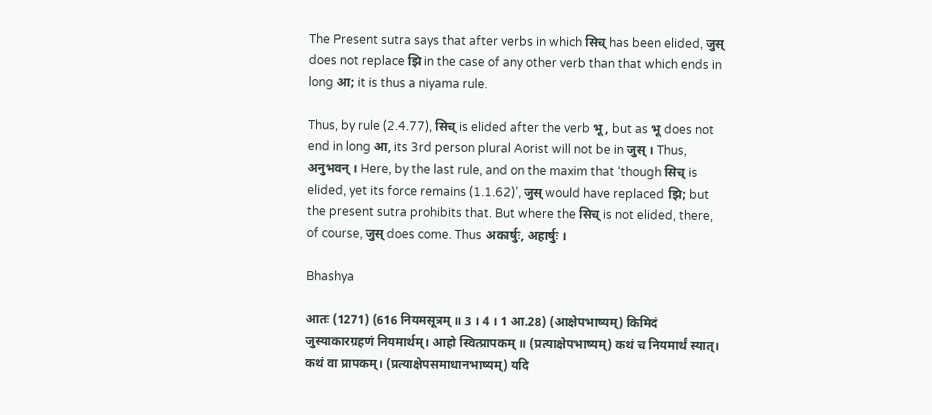The Present sutra says that after verbs in which सिच् has been elided, जुस् does not replace झि in the case of any other verb than that which ends in long आ; it is thus a niyama rule.

Thus, by rule (2.4.77), सिच् is elided after the verb भू, but as भू does not end in long आ, its 3rd person plural Aorist will not be in जुस् । Thus, अनुभवन् । Here, by the last rule, and on the maxim that ‘though सिच् is elided, yet its force remains (1.1.62)’, जुस् would have replaced झि; but the present sutra prohibits that. But where the सिच् is not elided, there, of course, जुस् does come. Thus अकार्षुः, अहार्षुः ।

Bhashya

आतः (1271) (616 नियमसूत्रम् ॥ 3 । 4 । 1 आ.28) (आक्षेपभाष्यम्) किमिदं जुस्याकारग्रहणं नियमार्थम्। आहो स्वित्प्रापकम् ॥ (प्रत्याक्षेपभाष्यम्) कथं च नियमार्थं स्यात्। कथं वा प्रापकम्। (प्रत्याक्षेपसमाधानभाष्यम्) यदि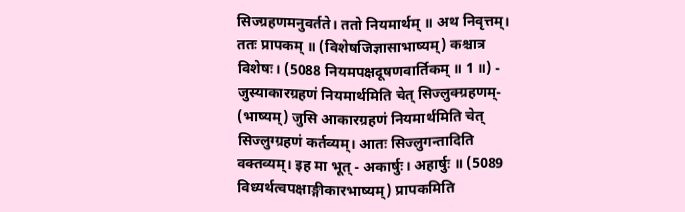सिज्ग्रहणमनुवर्तते। ततो नियमार्थम् ॥ अथ निवृत्तम्। ततः प्रापकम् ॥ (विशेषजिज्ञासाभाष्यम्) कश्चात्र विशेषः। (5088 नियमपक्षदूषणवार्तिकम् ॥ 1 ॥) - जुस्याकारग्रहणं नियमार्थमिति चेत् सिज्लुक्ग्रहणम्- (भाष्यम्) जुसि आकारग्रहणं नियमार्थमिति चेत् सिज्लुग्ग्रहणं कर्तव्यम्। आतः सिज्लुगन्तादिति वक्तव्यम्। इह मा भूत् - अकार्षुः। अहार्षुः ॥ (5089 विध्यर्थत्वपक्षाङ्गीकारभाष्यम्) प्रापकमिति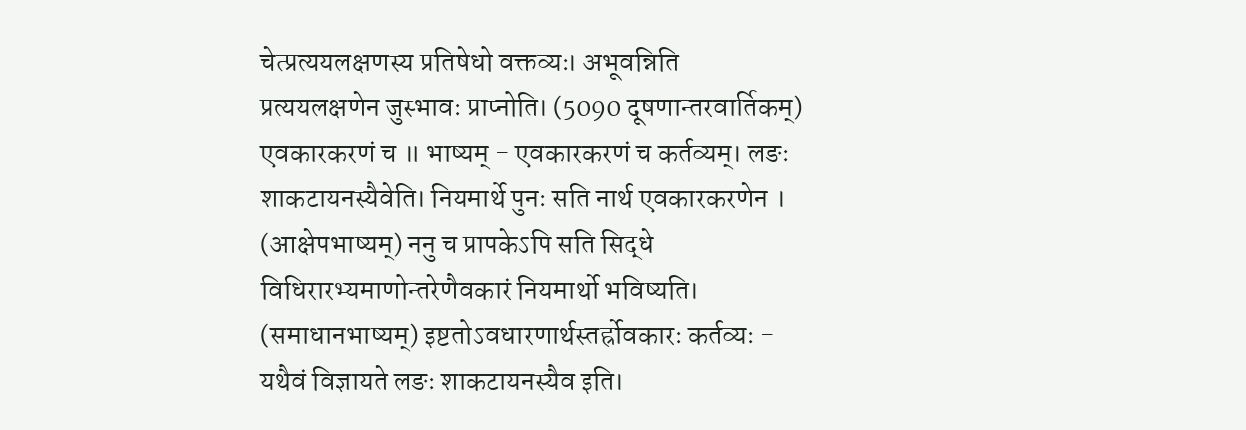चेत्प्रत्ययलक्षणस्य प्रतिषेधो वक्तव्यः। अभूवन्निति प्रत्ययलक्षणेन जुस्भावः प्राप्नोति। (5090 दूषणान्तरवार्तिकम्) एवकारकरणं च ॥ भाष्यम् - एवकारकरणं च कर्तव्यम्। लङः शाकटायनस्यैवेति। नियमार्थे पुनः सति नार्थ एवकारकरणेन । (आक्षेपभाष्यम्) ननु च प्रापकेऽपि सति सिद्धे विधिरारभ्यमाणोन्तरेणैवकारं नियमार्थो भविष्यति। (समाधानभाष्यम्) इष्टतोऽवधारणार्थस्तर्ह्रोवकारः कर्तव्यः - यथैवं विज्ञायते लङः शाकटायनस्यैव इति।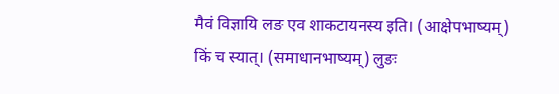मैवं विज्ञायि लङ एव शाकटायनस्य इति। (आक्षेपभाष्यम्) किं च स्यात्। (समाधानभाष्यम्) लुङः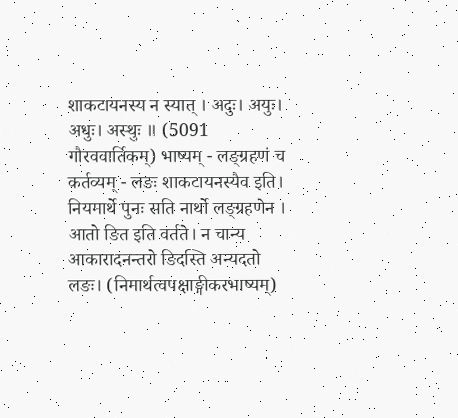शाकटायनस्य न स्यात् । अदुः। अयुः। अधुः। अस्थुः ॥ (5091 गौरववार्तिकम्) भाष्यम् - लङ्ग्रहणं च कर्तव्यम् - लङः शाकटायनस्यैव इति। नियमार्थे पुनः सति नार्थो लङ्ग्रहणेन । आतो ङित इति वर्तते। न चान्य आकारादनन्तरो ङिदस्ति अन्यदतो लङः। (निमार्थत्वपक्षाङ्गीकरभाष्यम्)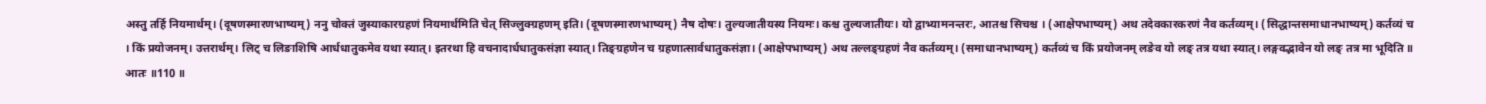अस्तु तर्हि नियमार्थम्। (दूषणस्मारणभाष्यम्) ननु चोक्तं जुस्याकारग्रहणं नियमार्थमिति चेत् सिज्लुक्ग्रहणम् इति। (दूषणस्मारणभाष्यम्) नैष दोषः। तुल्यजातीयस्य नियमः। कश्च तुल्यजातीयः। यो द्वाभ्यामनन्तरः, आतश्च सिचश्च । (आक्षेपभाष्यम्) अथ तदेवकारकरणं नैव कर्तव्यम्। (सिद्धान्तसमाधानभाष्यम्) कर्तव्यं च । किं प्रयोजनम्। उत्तरार्थम्। लिट् च लिङाशिषि आर्धधातुकमेव यथा स्यात्। इतरथा हि वचनादार्धधातुकसंज्ञा स्यात्। तिङ्ग्रहणेन च ग्रहणात्सार्वधातुकसंज्ञा। (आक्षेपभाष्यम्) अथ तल्लङ्ग्रहणं नैव कर्तव्यम्। (समाधानभाष्यम्) कर्तव्यं च किं प्रयोजनम् लङेव यो लङ् तत्र यथा स्यात्। लङ्गवद्भावेन यो लङ् तत्र मा भूदिति ॥ आतः ॥110 ॥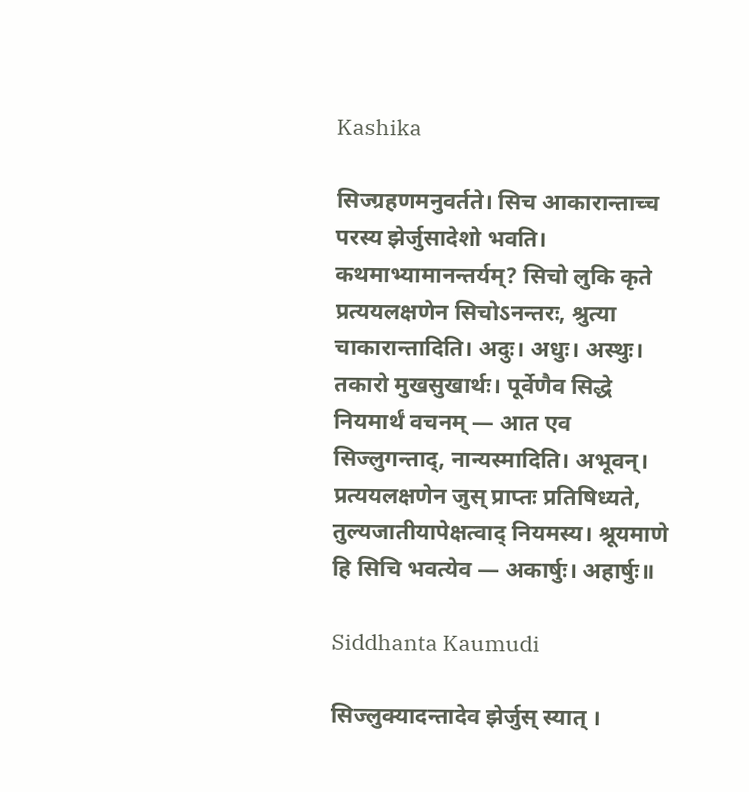Kashika

सिज्ग्रहणमनुवर्तते। सिच आकारान्ताच्च परस्य झेर्जुसादेशो भवति। कथमाभ्यामानन्तर्यम्? सिचो लुकि कृते प्रत्ययलक्षणेन सिचोऽनन्तरः, श्रुत्या चाकारान्तादिति। अदुः। अधुः। अस्थुः। तकारो मुखसुखार्थः। पूर्वेणैव सिद्धे नियमार्थं वचनम् — आत एव सिज्लुगन्ताद्, नान्यस्मादिति। अभूवन्। प्रत्ययलक्षणेन जुस् प्राप्तः प्रतिषिध्यते, तुल्यजातीयापेक्षत्वाद् नियमस्य। श्रूयमाणे हि सिचि भवत्येव — अकार्षुः। अहार्षुः॥

Siddhanta Kaumudi

सिज्लुक्यादन्तादेव झेर्जुस् स्यात् ।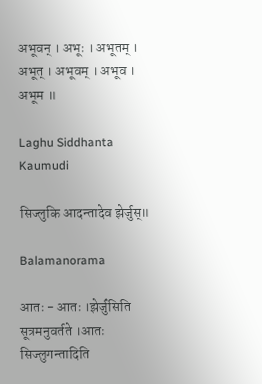अभूवन् । अभूः । अभूतम् । अभूत् । अभूवम् । अभूव । अभूम ॥

Laghu Siddhanta Kaumudi

सिज्लुकि आदन्तादेव झेर्जुस्॥

Balamanorama

आतः - आतः ।झेर्जु॑सिति सूत्रमनुवर्तते ।आतः सिज्लुगन्तादिति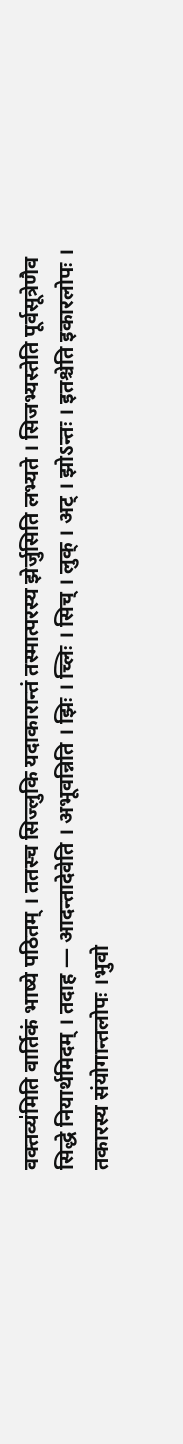वक्तव्य॑मिति वार्तिकं भाष्ये पठितम् । ततस्च सिज्लुकि यदाकारान्तं तस्मात्परस्य झेर्जुसिति लभ्यते । सिजभ्यस्तेति पूर्वसूत्रेणैव सिद्धे नियार्थमिदम् । तदाह — आदन्तादेवेति । अभूवन्निति । झिः । च्लिः । सिच् । लुक् । अट् । झोऽन्तः । इतश्चेति इकारलोपः । तकारस्य संयोगान्तलोपः ।भुवो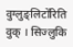वुग्लुङ्लिटो॑रिति वुक् । सिज्लुकि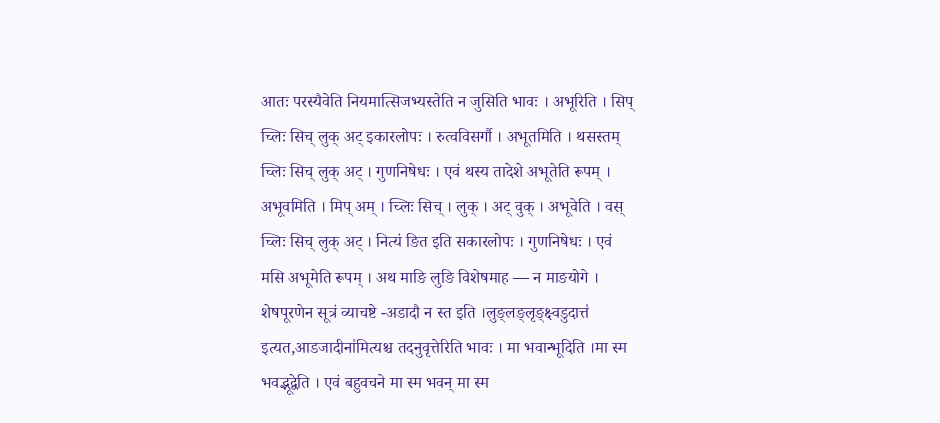आतः परस्यैवेति नियमात्सिजभ्यस्तेति न जुसिति भावः । अभूरिति । सिप् च्लिः सिच् लुक् अट् इकारलोपः । रुत्वविसर्गौ । अभूतमिति । थसस्तम् च्लिः सिच् लुक् अट् । गुणनिषेधः । एवं थस्य तादेशे अभूतेति रूपम् । अभूवमिति । मिप् अम् । च्लिः सिच् । लुक् । अट् वुक् । अभूवेति । वस् च्लिः सिच् लुक् अट् । नित्यं ङित इति सकारलोपः । गुणनिषेधः । एवं मसि अभूमेति रूपम् । अथ माङि लुङि विशेषमाह — न माङयोगे । शेषपूरणेन सूत्रं व्याचष्टे -अडादौ न स्त इति ।लुङ्लङ्लृङ्क्ष्वडुदात्त॑ इत्यत,आडजादीना॑मित्यश्च तदनुवृत्तेरिति भावः । मा भवान्भूदिति ।मा स्म भवद्भूद्वेति । एवं बहुवचने मा स्म भवन् मा स्म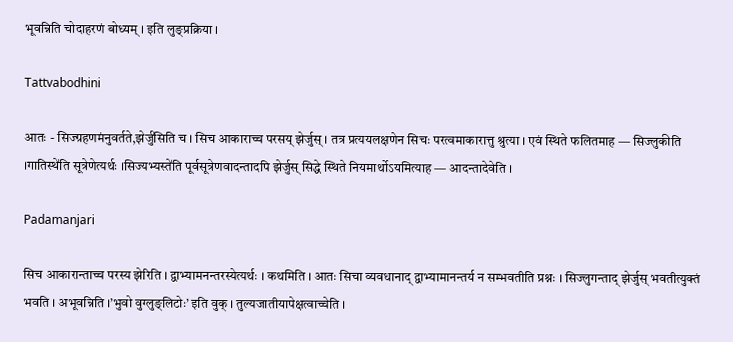भूवन्निति चोदाहरणं बोध्यम् । इति लुङ्प्रक्रिया ।

Tattvabodhini

आतः - सिज्ग्रहणमंनुवर्तते,झेर्जु॑सिति च । सिच आकाराच्च परसय् झेर्जुस् । तत्र प्रत्ययलक्षणेन सिचः परत्वमाकारात्तु श्रुत्या । एवं स्थिते फलितमाह — सिज्लुकीति ।गातिस्थे॑ति सूत्रेणेत्यर्थः ।सिज्यभ्यस्ते॑ति पूर्वसूत्रेणवादन्तादपि झेर्जुस् सिद्धे स्थिते नियमार्थोऽयमित्याह — आदन्तादेवेति ।

Padamanjari

सिच आकारान्ताच्च परस्य झेरिति । द्वाभ्यामनन्तरस्येत्यर्थः । कथमिति । आतः सिचा व्यवधानाद् द्वाभ्यामानन्तर्य न सम्भवतीति प्रश्नः । सिज्लुगन्ताद् झेर्जुस् भवतीत्युक्तं भवति । अभूवन्निति ।’भुवो वुग्लुङ्लिटोः’ इति वुक् । तुल्यजातीयापेक्षत्वाच्चेति ।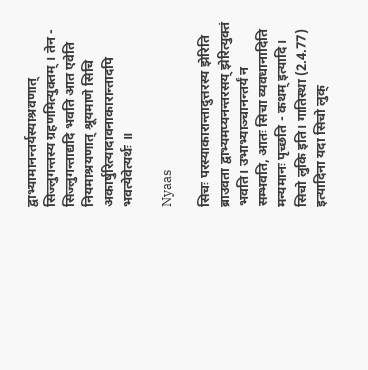द्वाभ्यामानन्तर्यस्याश्रवणात् सिज्लुगन्तस्य ग्रहणमित्युक्तम् । तेन - सिज्लुगन्ताद्यदि भवति आत एवेति नियमाश्रयणात् श्रूयमाणे सिचि अकार्षुरित्यादावनाकारान्तादपि भवत्येवेत्यर्थः ॥

Nyaas

सिचः परस्याकारान्तादुत्तरस्य झेरिति ब्राउवता द्वाभ्यमप्यनन्तरसय् झेरित्युक्तं भवति। उभाभ्याञ्चानन्तर्यं न सम्भवति, आतः सिचा व्यवधानादिति मन्यमानः पृच्छति - कथम् इत्यादि। सिचो लुकि इति। गातिस्था (2.4.77) इत्यादिना यदा सिचो लुक्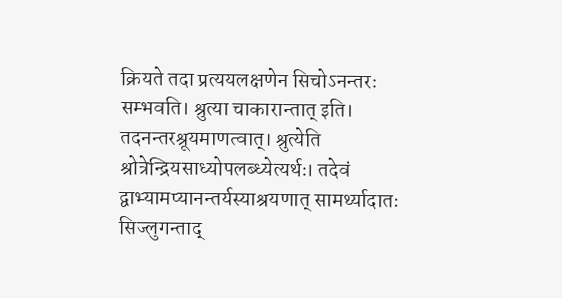क्रियते तदा प्रत्ययलक्षणेन सिचोऽनन्तरः सम्भवति। श्रुत्या चाकारान्तात् इति। तदनन्तरश्रूयमाणत्वात्। श्रुत्येति श्रोत्रेन्द्रियसाध्योपलब्ध्येत्यर्थः। तदेवं द्वाभ्यामप्यानन्तर्यस्याश्रयणात् सामर्थ्यादातः सिज्लुगन्ताद्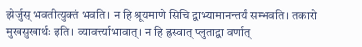झेर्जुस् भवतीत्युक्तं भवति। न हि श्रूयमाणे सिचि द्वाभ्यामानन्तर्यं सम्भवति। तकारो मुखसुखार्थः इति। व्यावर्त्त्याभावात्। न हि ह्रस्वात् प्लुताद्वा वर्णात्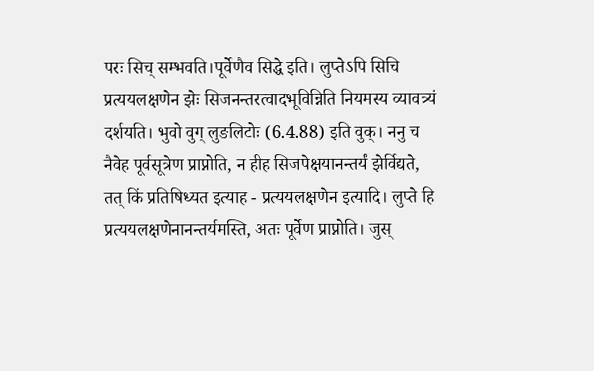परः सिच् सम्भवति।पूर्वेणैव सिद्धे इति। लुप्तेऽपि सिचि प्रत्ययलक्षणेन झेः सिजनन्तरत्वादभूविन्निति नियमस्य व्यावत्र्यं दर्शयति। भुवो वुग् लुङलिटोः (6.4.88) इति वुक्। ननु च नैवेह पूर्वसूत्रेण प्राप्नोति, न हीह सिजपेक्षयानन्तर्यं झेर्विद्यते, तत् किं प्रतिषिध्यत इत्याह - प्रत्ययलक्षणेन इत्यादि। लुप्ते हि प्रत्ययलक्षणेनानन्तर्यमस्ति, अतः पूर्वेण प्राप्नोति। जुस्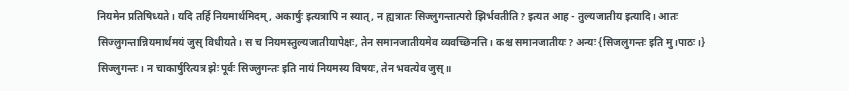नियमेन प्रतिषिध्यते। यदि तर्हि नियमार्थमिदम्, अकार्षुः इत्यत्रापि न स्यात्, न ह्यत्रातः सिज्लुगन्तात्परो झिर्भवतीति? इत्यत आह - तुल्यजातीय इत्यादि। आतः सिज्लुगन्तान्नियमार्थमयं जुस् विधीयते। स च नियमस्तुल्यजातीयापेक्षः, तेन समानजातीयमेव व्यवच्छिनत्ति। कश्च समानजातीयः? अन्यः {सिजलुगन्तः इति मु।पाठः।} सिज्लुगन्तः। न चाकार्षुरित्यत्र झेः पूर्वः सिज्लुगन्तः इति नायं नियमस्य विषयः, तेन भवत्येव जुस्॥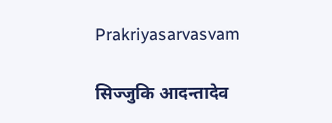Prakriyasarvasvam

सिज्जुकि आदन्तादेव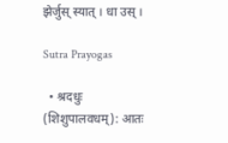झेर्जुस् स्यात् । धा उस् ।

Sutra Prayogas

  • श्रदधुः (शिशुपालवधम्): आतः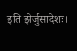इति झेर्जुसादेशः।